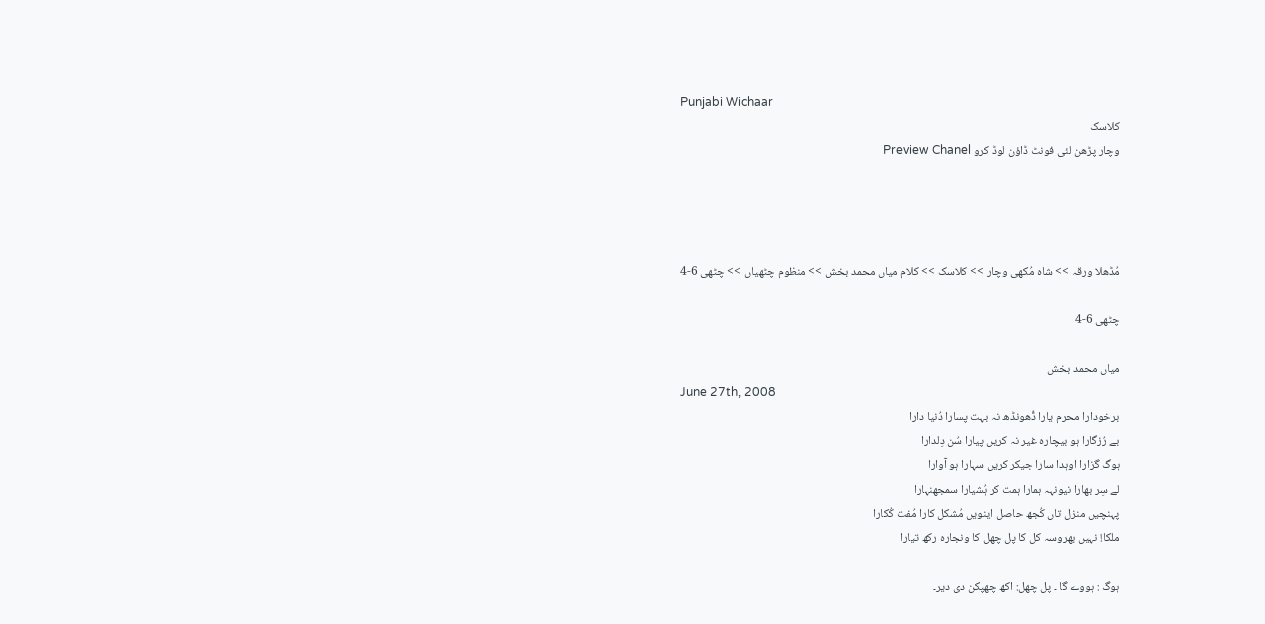Punjabi Wichaar
کلاسک
وچار پڑھن لئی فونٹ ڈاؤن لوڈ کرو Preview Chanel




مُڈھلا ورقہ >> شاہ مُکھی وچار >> کلاسک >> کلام میاں محمد بخش >> منظوم چٹھیاں >> چٹھی 6-4

چٹھی 6-4

میاں محمد بخش
June 27th, 2008
برخودارا محرم یارا ڈُھونڈھ نہ بہت پسارا دُنیا دارا
بے رُزگارا ہو بیچارہ غیر نہ کریں پیارا سُن دِلدارا
ہوگ گزارا اوہدا سارا جیکر کریں سہارا ہو آوارا
لے سِر بھارا نیونہہ ہمارا ہمت کر ہُشیارا سمجھنہارا
پہنچیں منزل تاں کُجھ حاصل اینویں مُشکل کارا مُفت کُکارا
ملکا! نہیں بھروسہ کل کا پل چھل کا ونجارہ رکھ تیارا

ہوگ : ہووے گا ۔ پل چھل: اکھ چھپکن دی دیر۔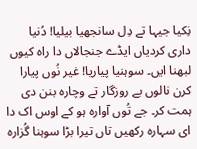نِکیا جیہا تے دِل سانجھیا بیلیا! دُنیا داری کردیاں ایڈے جنجالاں دا راہ کیوں لبھنا ایں۔ سوہنیا پیاریا! غیر نُوں پیارا کرن نالوں بے روزگار تے وچارہ بنن دی ہمت کر۔ جے تُوں آوارہ ہو کے اوس اک دا ای سہارہ رکھیں تاں تیرا بڑا سوہنا گُزارہ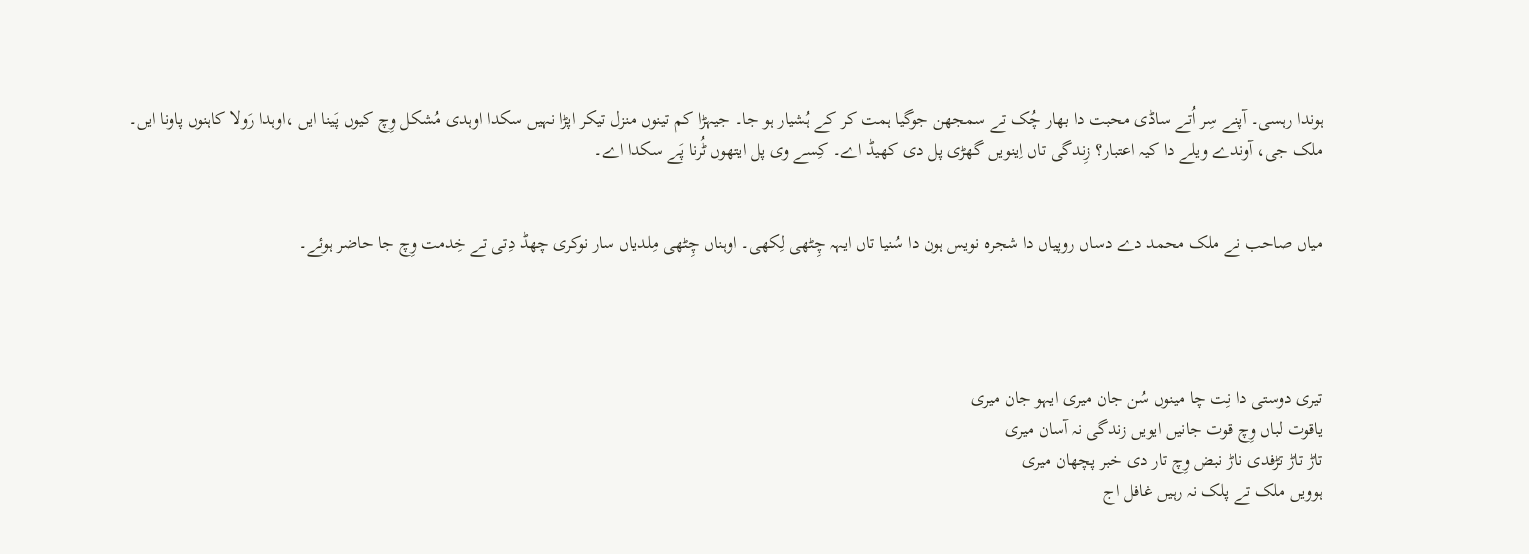ہوندا رہسی۔ آپنے سِر اُتے ساڈی محبت دا بھار چُک تے سمجھن جوگیا ہمت کر کے ہُشیار ہو جا۔ جیہڑا کم تینوں منزل تیکر اپڑا نہیں سکدا اوہدی مُشکل وِچ کیوں پَینا ایں ،اوہدا رَولا کاہنوں پاونا ایں۔ ملک جی، آوندے ویلے دا کیہ اعتبار؟ زِندگی تاں اِینویں گھڑی پل دی کھیڈ اے۔ کِسے وی پل ایتھوں ٹُرنا پَے سکدا اے۔


میاں صاحب نے ملک محمد دے دساں روپیاں دا شجرہ نویس ہون دا سُنیا تاں ایہہ چِٹھی لِکھی۔ اوہناں چِٹھی مِلدیاں سار نوکری چھڈ دِتی تے خِدمت وِچ جا حاضر ہوئے۔




تیری دوستی دا نِت چا مینوں سُن جان میری ایہو جان میری
یاقوت لباں وِچ قوت جانیں ایویں زندگی نہ آسان میری
تاڑ تاڑ تڑفدی ناڑ نبض وِچ تار دی خبر پچھان میری
ہوویں ملک تے پلک نہ رہیں غافل اج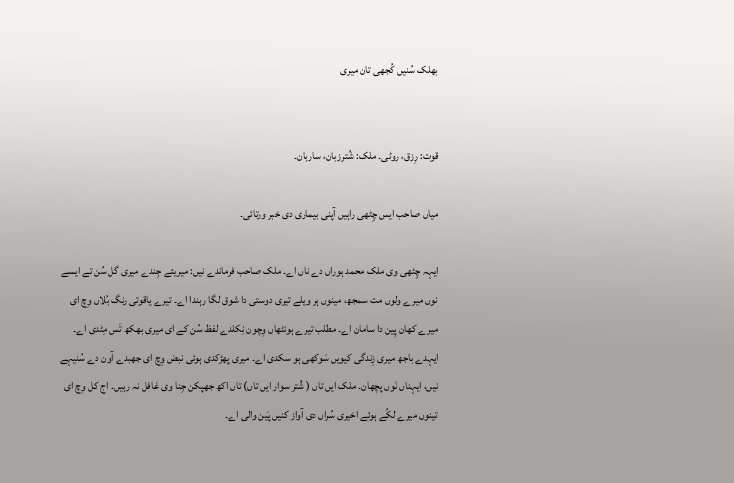بھلک سُنیں کُجھی تان میری


قوت: رِزق، روٹی۔ ملک: شُترزبان، ساربان۔

میاں صاحب ایس چِٹھی راہیں آپنی بیماری دی خبر ورتائی۔

ایہہ چِٹھی وی ملک محمد ہوراں دے ناں اے۔ ملک صاحب فرماندے نیں: میریئے جِندے میری گل سُن تے ایسے نوں میرے ولوں مت سمجھ، مینوں ہر ویلے تیری دوستی دا شوق لگا رہندا اے۔ تیرے یاقوتی رنگ بُلاں وِچ ای میرے کھان پِین دا سامان اے۔ مطلب تیرے ہونٹھاں وِچون نِکلدے لفظ سُن کے ای میری بھکھ تَس مِٹدی اے۔ ایہدے باجھ میری زِندگی کیویں سَوکھی ہو سکدی اے۔ میری پھڑکدی ہوئی نبض وِچ ای جھبدے آون دے سُنیہے نیں، ایہناں نَوں پچھان۔ ملک ایں تاں ( شُتر سوار ایں تاں) تاں اکھ جھپکن جِنا وی غافل نہ رہیں۔ اج کل وِچ ای تینوں میرے لکُے ہوئے اخیری سُراں دی آواز کنیں پَین والی اے۔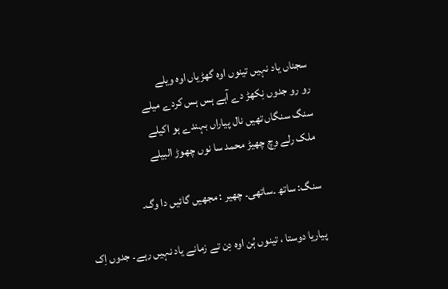سجناں یاد نہیں تینوں اوہ گھڑیاں اوہ ویلے
رو رو جدوں نِکھڑ دے آہے ہس ہس کردے میلے
سنگ سنگاں تھیں نال پیاراں بہندے ہو اکیلے
ملک رلے وِچ چھیڑ محمد سا نوں چھوڑ البیلے

سنگ: ساتھ ۔ساتھی۔ چھیر : مجھیں گائیں دا وگ۔

پیاریا دوستا ، تینوں ہُن اوہ دِن تے زمانے یاد نہیں رہے۔ جدوں اِک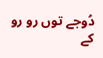دُوجے توں رو رو کے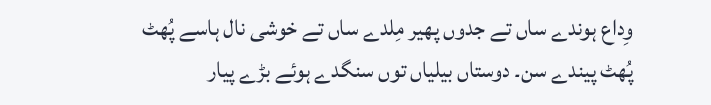وِداع ہوندے ساں تے جدوں پھیر مِلدے ساں تے خوشی نال ہاسے پُھٹ پُھٹ پیندے سن۔ دوستاں بیلیاں توں سنگدے ہوئے بڑے پیار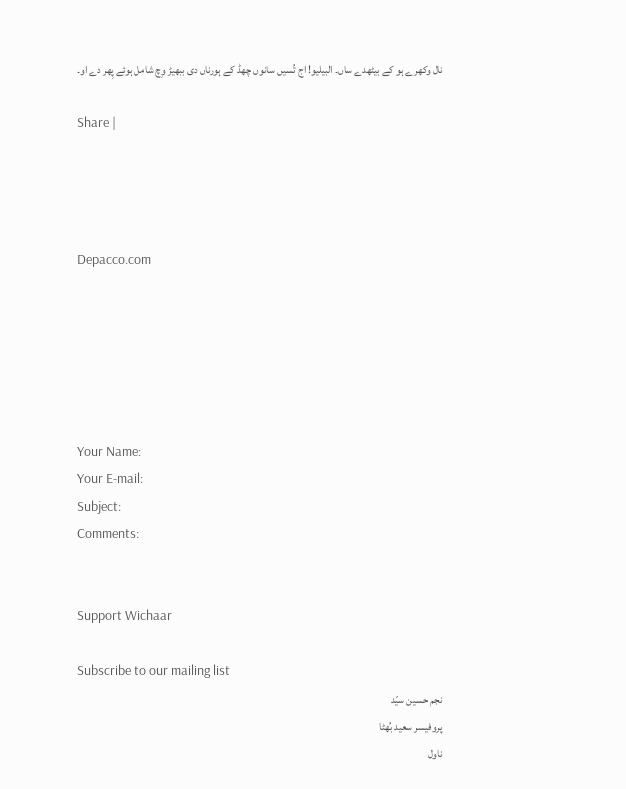نال وکھرے ہو کے بیٹھدے ساں۔ البیلیو! اج تُسیں سانوں چھڈ کے ہورناں دی ببھیڑ وِچ شامل ہوئے پِھر دے او۔

Share |




Depacco.com






Your Name:
Your E-mail:
Subject:
Comments:


Support Wichaar

Subscribe to our mailing list
نجم حسین سیّد
پروفیسر سعید بُھٹا
ناول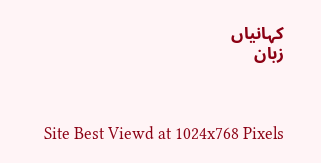کہانیاں
زبان



Site Best Viewd at 1024x768 Pixels